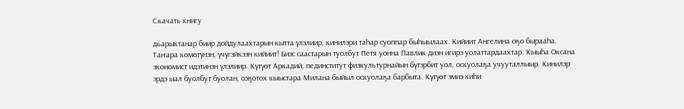Скачать книгу

дьарыктанар биир дойдулаахтарын кытта үлэлиир, кинилэри таһар суоппар быһыылаах. Кийиит Ангелина оҕо бырааһа. Таҥара көмөтүнэн, үчүгэйкээн кийиит! Биэс саастарын туолбут Петя уонна Павлик диэн игирэ уолаттардаахтар. Кыыһа Оксана экономист идэтинэн үлэлиир. Күтүөт Аркадий, пединститут физкультурнайын бүтэрбит уол, оскуолаҕа учууталлыыр. Кинилэр эрдэ ыал буолбут буолан, соҕотох кыыстара Милана быйыл оскуолаҕа барбыта. Күтүөт эмиэ киһи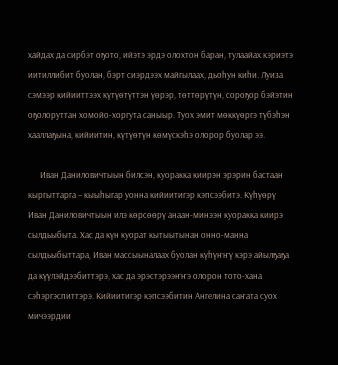хайдах да сирбэт оҕото, ийэтэ эрдэ олохтон баран, тулаайах кэриэтэ иитиллибит буолан, бэрт сиэрдээх майгылаах, дьоһун киһи. Луиза сэмээр кийииттээх күтүөтүттэн үөрэр, төттөрүтүн, сороҕор бэйэтин оҕолоруттан хомойо-хоргута саныыр. Туох эмит мөккүөргэ түбэһэн хааллаҕына, кийиитин, күтүөтүн көмүскэһэ олорор буолар ээ.

      Иван Даниловичтыын билсэн, куоракка киирэн эрэрин бастаан кыргыттарга – кыыһыгар уонна кийиитигэр кэпсээбитэ. Күһүөрү Иван Даниловичтыын илэ көрсөөрү анаан-минээн куоракка киирэ сылдьыбыта. Хас да күн куорат кытыытынан онно-манна сылдьыбыттара, Иван массыыналаах буолан күһүҥҥү кэрэ айылҕаҕа да күүлэйдээбиттэрэ, хас да эрэстэрээҥҥэ олорон тото-хана сэһэргэспиттэрэ. Кийиитигэр кэпсээбитин Ангелина саҥата суох мичээрдии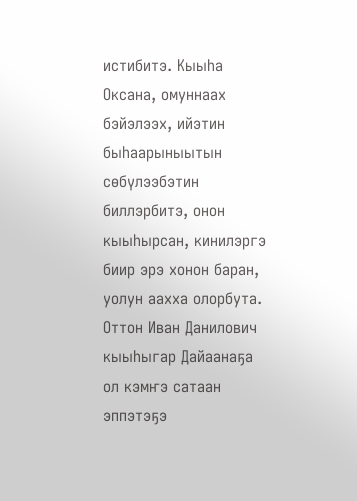истибитэ. Кыыһа Оксана, омуннаах бэйэлээх, ийэтин быһаарыныытын сөбүлээбэтин биллэрбитэ, онон кыыһырсан, кинилэргэ биир эрэ хонон баран, уолун аахха олорбута. Оттон Иван Данилович кыыһыгар Дайаанаҕа ол кэмҥэ сатаан эппэтэҕэ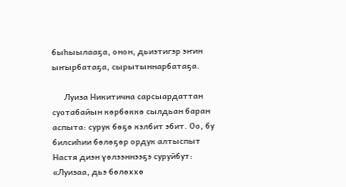быһыылааҕа, онон, дьиэтигэр эҥин ыҥырбатаҕа, сырытыннарбатаҕа.

      Луиза Никитична сарсыардаттан суотабайын көрбөккө сылдьан баран аспыта: сурук бөҕө кэлбит эбит. Оо, бу билсиһии бөлөҕөр ордук алтыспыт Настя диэн үөлээннээҕэ суруйбут: «Луизаа, дьэ бөлөххө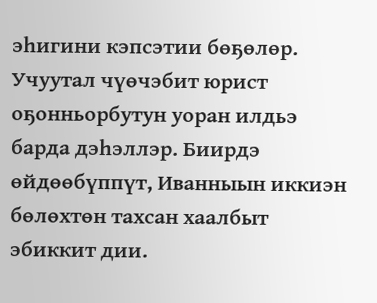эһигини кэпсэтии бөҕөлөр. Учуутал чүөчэбит юрист оҕонньорбутун уоран илдьэ барда дэһэллэр. Биирдэ өйдөөбүппүт, Иванныын иккиэн бөлөхтөн тахсан хаалбыт эбиккит дии.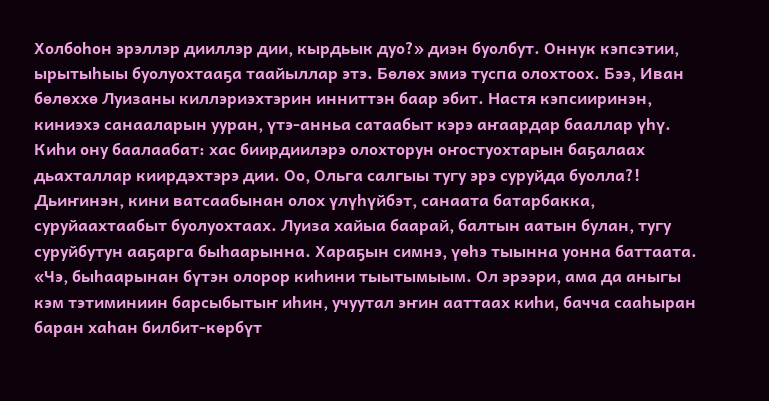Холбоһон эрэллэр дииллэр дии, кырдьык дуо?» диэн буолбут. Оннук кэпсэтии, ырытыһыы буолуохтааҕа таайыллар этэ. Бөлөх эмиэ туспа олохтоох. Бээ, Иван бөлөххө Луизаны киллэриэхтэрин инниттэн баар эбит. Настя кэпсииринэн, киниэхэ санааларын ууран, үтэ-анньа сатаабыт кэрэ аҥаардар бааллар үһү. Киһи ону баалаабат: хас биирдиилэрэ олохторун оҥостуохтарын баҕалаах дьахталлар киирдэхтэрэ дии. Оо, Ольга салгыы тугу эрэ суруйда буолла?! Дьиҥинэн, кини ватсаабынан олох үлүһүйбэт, санаата батарбакка, суруйаахтаабыт буолуохтаах. Луиза хайыа баарай, балтын аатын булан, тугу суруйбутун ааҕарга быһаарынна. Хараҕын симнэ, үөһэ тыынна уонна баттаата. «Чэ, быһаарынан бүтэн олорор киһини тыытымыым. Ол эрээри, ама да аныгы кэм тэтиминиин барсыбытыҥ иһин, учуутал эҥин ааттаах киһи, бачча сааһыран баран хаһан билбит-көрбүт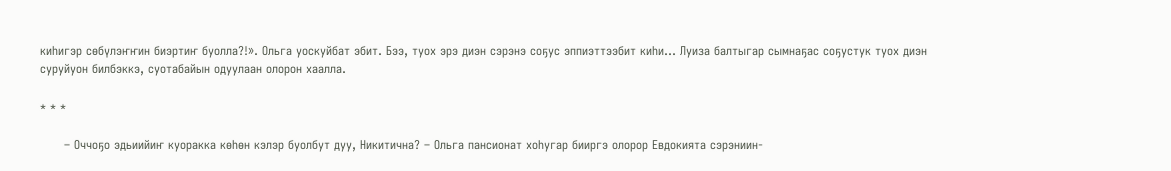киһигэр сөбүлэҥҥин биэртиҥ буолла?!». Ольга уоскуйбат эбит. Бээ, туох эрэ диэн сэрэнэ соҕус эппиэттээбит киһи… Луиза балтыгар сымнаҕас соҕустук туох диэн суруйуон билбэккэ, суотабайын одуулаан олорон хаалла.

* * *

      – Оччоҕо эдьиийиҥ куоракка көһөн кэлэр буолбут дуу, Никитична? – Ольга пансионат хоһугар бииргэ олорор Евдокията сэрэниин-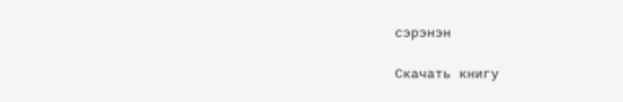сэрэнэн

Скачать книгу